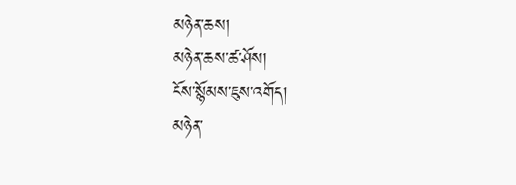མཉེན་ཆས།
མཉེན་ཆས་ཚ་ཤོས།
ངོས་སྙོམས་ཇུས་འགོད།
མཉེན་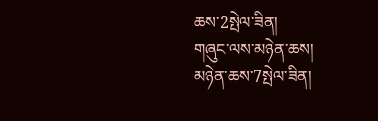ཆས་2སྤེལ་ཟིན།
གཞུང་ལས་མཉེན་ཆས།
མཉེན་ཆས་7སྤེལ་ཟིན།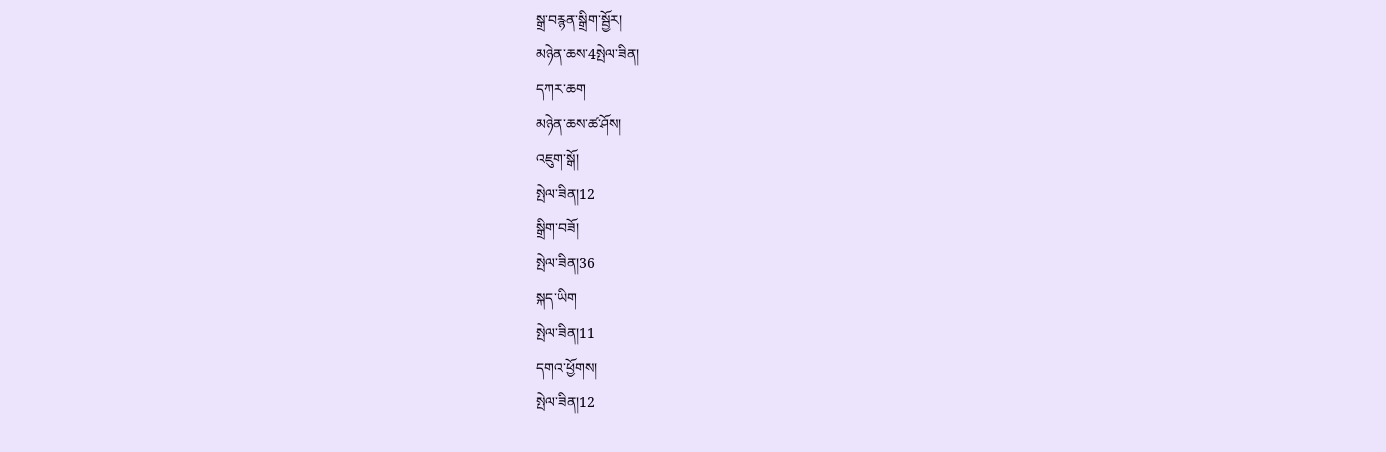སྒྲ་བརྙན་སྒྲིག་སྦྱོར།
མཉེན་ཆས་4སྤེལ་ཟིན།
དཀར་ཆག
མཉེན་ཆས་ཚ་ཤོས།
འཇུག་སྒོ།
སྤེལ་ཟིན།12
སྒྲིག་བཟོ།
སྤེལ་ཟིན།36
སྐད་ཡིག
སྤེལ་ཟིན།11
དགའ་ཕྱོགས།
སྤེལ་ཟིན།12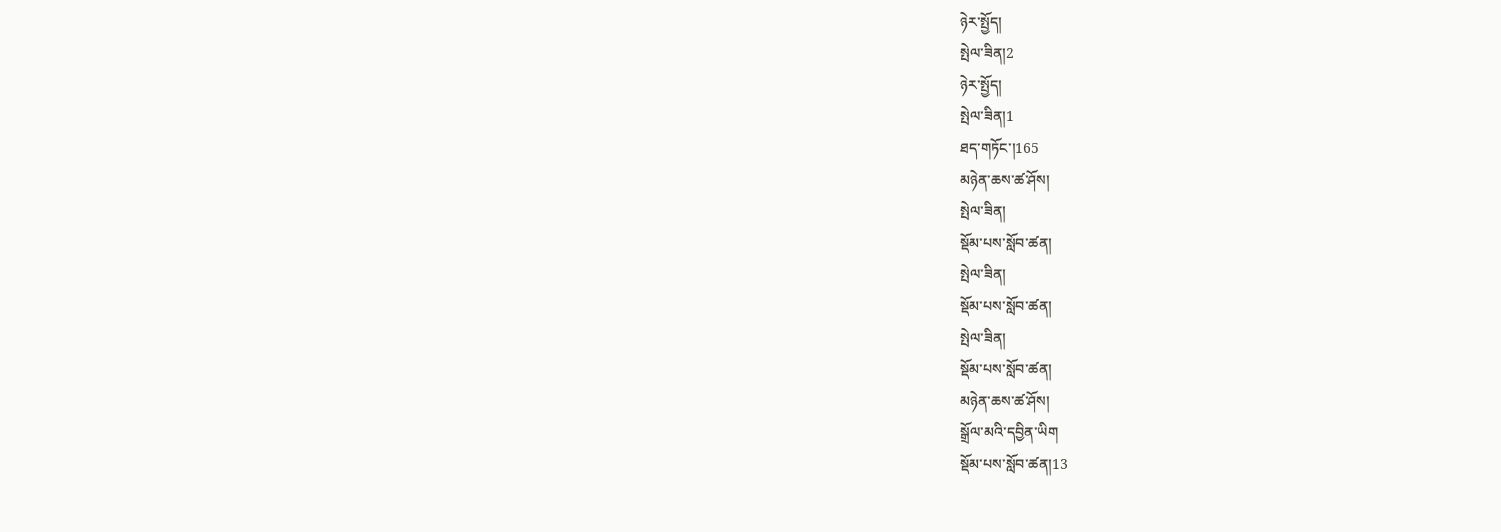ཉེར་སྤྱོད།
སྤེལ་ཟིན།2
ཉེར་སྤྱོད།
སྤེལ་ཟིན།1
ཐད་གཏོང་།165
མཉེན་ཆས་ཚ་ཤོས།
སྤེལ་ཟིན།
སྡོམ་པས་སློབ་ཚན།
སྤེལ་ཟིན།
སྡོམ་པས་སློབ་ཚན།
སྤེལ་ཟིན།
སྡོམ་པས་སློབ་ཚན།
མཉེན་ཆས་ཚ་ཤོས།
སྒྲོལ་མའི་དབྱིན་ཡིག
སྡོམ་པས་སློབ་ཚན།13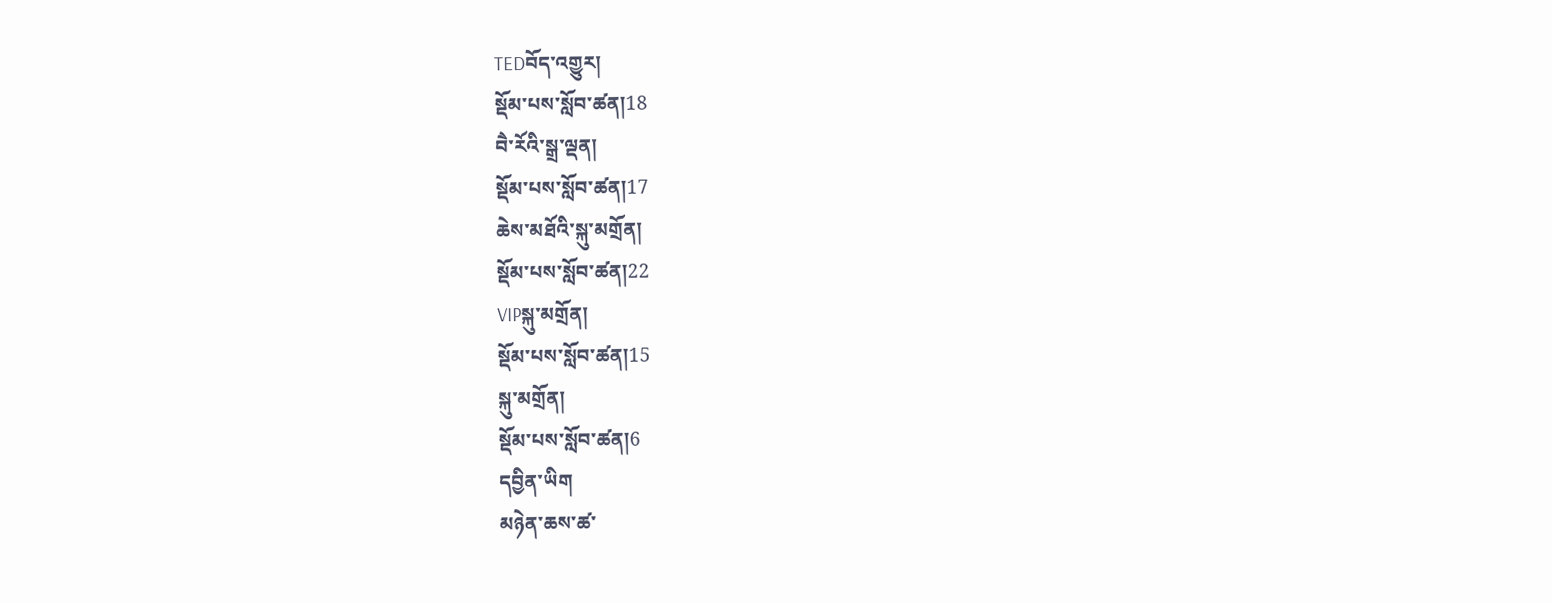TEDབོད་འགྱུར།
སྡོམ་པས་སློབ་ཚན།18
བཻ་རོའི་སྒྲ་ལྡན།
སྡོམ་པས་སློབ་ཚན།17
ཆེས་མཐོའི་སྐུ་མགྲོན།
སྡོམ་པས་སློབ་ཚན།22
VIPསྐུ་མགྲོན།
སྡོམ་པས་སློབ་ཚན།15
སྐུ་མགྲོན།
སྡོམ་པས་སློབ་ཚན།6
དབྱིན་ཡིག
མཉེན་ཆས་ཚ་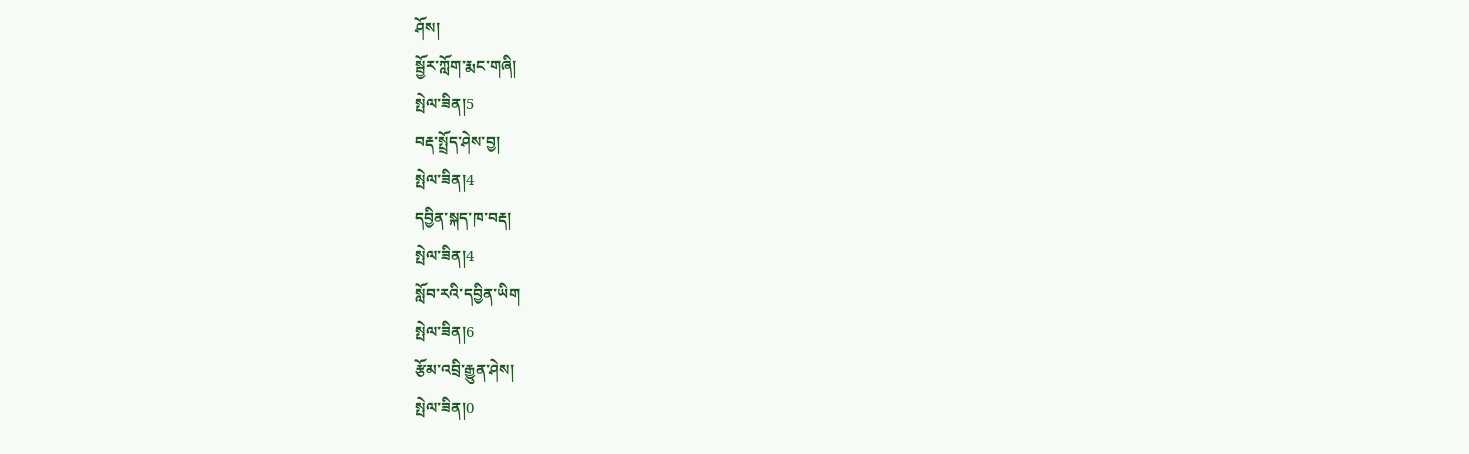ཤོས།
སྦྱོར་ཀློག་རྨང་གཞི།
སྤེལ་ཟིན།5
བརྡ་སྤྲོད་ཤེས་བྱ།
སྤེལ་ཟིན།4
དབྱིན་སྐད་ཁ་བརྡ།
སྤེལ་ཟིན།4
སློབ་རའི་དབྱིན་ཡིག
སྤེལ་ཟིན།6
རྩོམ་འབྲི་རྒྱུན་ཤེས།
སྤེལ་ཟིན།0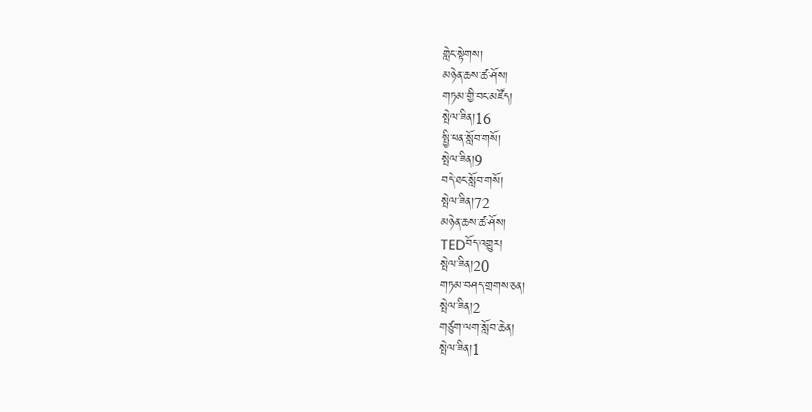གླེང་སྟེགས།
མཉེན་ཆས་ཚ་ཤོས།
གཏམ་གྱི་བང་མཛོད།
སྤེལ་ཟིན།16
སྤྱི་ཕན་སློབ་གསོ།
སྤེལ་ཟིན།9
བདེ་ཐང་སློབ་གསོ།
སྤེལ་ཟིན།72
མཉེན་ཆས་ཚ་ཤོས།
TEDབོད་འགྱུར།
སྤེལ་ཟིན།20
གཏམ་བཤད་གྲགས་ཅན།
སྤེལ་ཟིན།2
གཙུག་ལག་སློབ་ཆེན།
སྤེལ་ཟིན།1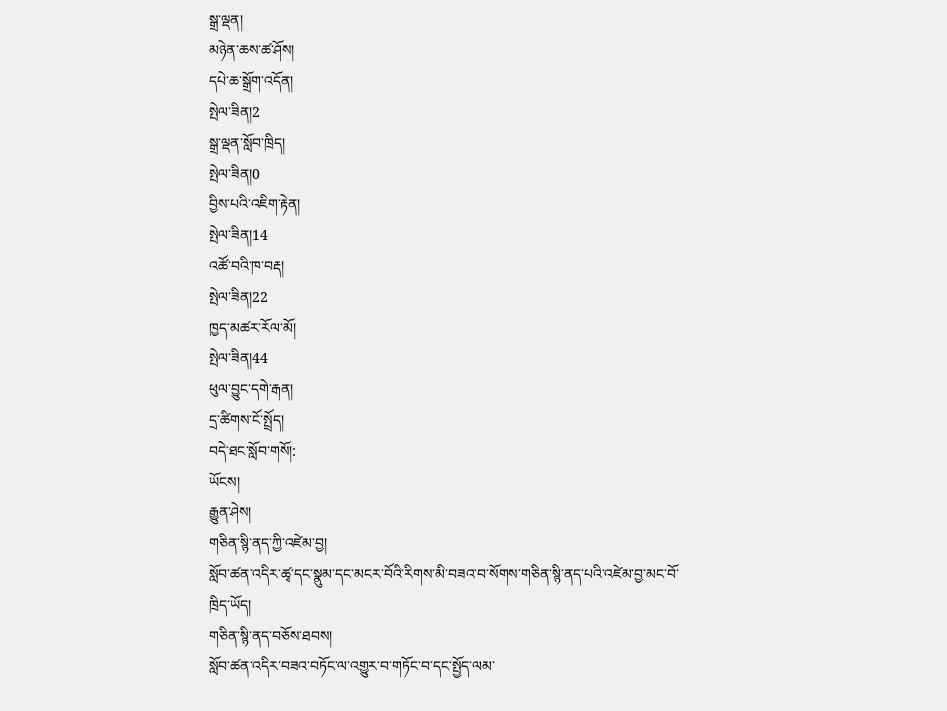སྒྲ་ལྡན།
མཉེན་ཆས་ཚ་ཤོས།
དཔེ་ཆ་སྒྲོག་འདོན།
སྤེལ་ཟིན།2
སྒྲ་ལྡན་སློབ་ཁྲིད།
སྤེལ་ཟིན།0
བྱིས་པའི་འཇིག་རྟེན།
སྤེལ་ཟིན།14
འཚོ་བའི་ཁ་བརྡ།
སྤེལ་ཟིན།22
ཁྱད་མཚར་རོལ་མོ།
སྤེལ་ཟིན།44
ཕུལ་བྱུང་དགེ་རྒན།
དྲ་ཚིགས་ངོ་སྤྲོད།
བདེ་ཐང་སློབ་གསོ།:
ཡོངས།
རྒྱུན་ཤེས།
གཅིན་སྙི་ནད་ཀྱི་འཛེམ་བྱ།
སློབ་ཚན་འདིར་ཚྭ་དང་སྣུམ་དང་མངར་བོའི་རིགས་མི་བཟའ་བ་སོགས་གཅིན་སྙི་ནད་པའི་འཛེམ་བྱ་མང་བོ་ཁྲིད་ཡོད།
གཅིན་སྙི་ནད་བཅོས་ཐབས།
སློབ་ཚན་འདིར་བཟའ་བཏོང་ལ་འགྱུར་བ་གཏོང་བ་དང་སྤྱོད་ལམ་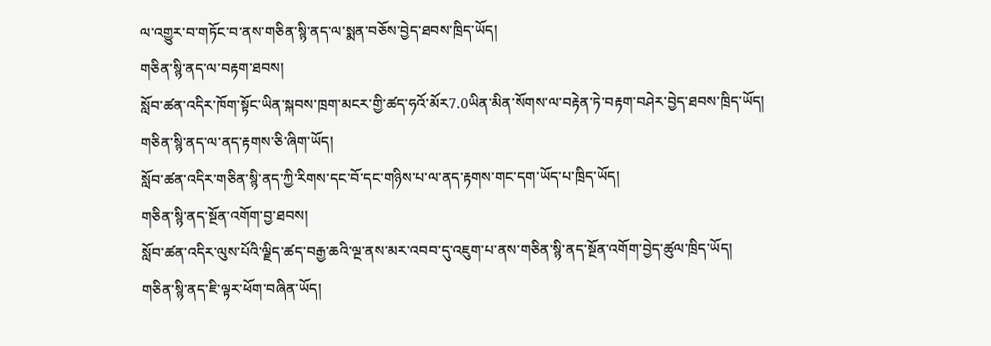ལ་འགྱུར་བ་གཏོང་བ་ནས་གཅིན་སྙི་ནད་ལ་སྨན་བཅོས་བྱེད་ཐབས་ཁྲིད་ཡོད།
གཅིན་སྙི་ནད་ལ་བརྟག་ཐབས།
སློབ་ཚན་འདིར་ཁོག་སྟོང་ཡིན་སྐབས་ཁྲག་མངར་གྱི་ཚད་ཧའོ་མོར7.0ཡིན་མིན་སོགས་ལ་བརྟེན་ཏེ་བརྟག་བཤེར་བྱེད་ཐབས་ཁྲིད་ཡོད།
གཅིན་སྙི་ནད་ལ་ནད་རྟགས་ཅི་ཞིག་ཡོད།
སློབ་ཚན་འདིར་གཅིན་སྙི་ནད་ཀྱི་རིགས་དང་བོ་དང་གཉིས་པ་ལ་ནད་རྟགས་གང་དག་ཡོད་པ་ཁྲིད་ཡོད།
གཅིན་སྙི་ནད་སྔོན་འགོག་བྱ་ཐབས།
སློབ་ཚན་འདིར་ལུས་པོའི་ལྗིད་ཚད་བརྒྱ་ཆའི་ལྔ་ནས་མར་འབབ་དུ་འཇུག་པ་ནས་གཅིན་སྙི་ནད་སྔོན་འགོག་བྱེད་ཚུལ་ཁྲིད་ཡོད།
གཅིན་སྙི་ནད་ཇི་ལྟར་ཕོག་བཞིན་ཡོད།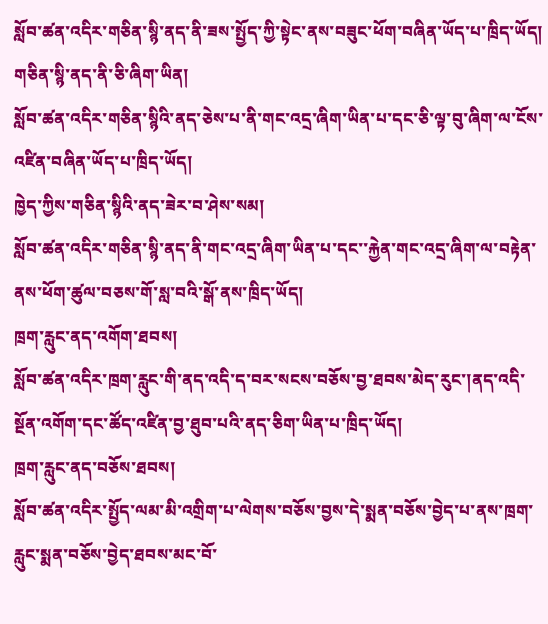སློབ་ཚན་འདིར་གཅིན་སྙི་ནད་ནི་ཟས་སྤྱོད་ཀྱི་སྟེང་ནས་བཟུང་ཕོག་བཞིན་ཡོད་པ་ཁྲིད་ཡོད།
གཅིན་སྙི་ནད་ནི་ཅི་ཞིག་ཡིན།
སློབ་ཚན་འདིར་གཅིན་སྙིའི་ནད་ཅེས་པ་ནི་གང་འདྲ་ཞིག་ཡིན་པ་དང་ཅི་ལྟ་བུ་ཞིག་ལ་ངོས་འཛིན་བཞིན་ཡོད་པ་ཁྲིད་ཡོད།
ཁྱེད་ཀྱིས་གཅིན་སྙིའི་ནད་ཟེར་བ་ཤེས་སམ།
སློབ་ཚན་འདིར་གཅིན་སྙི་ནད་ནི་གང་འདྲ་ཞིག་ཡིན་པ་དང་་རྐྱེན་གང་འདྲ་ཞིག་ལ་བརྟེན་ནས་ཕོག་ཚུལ་བཅས་གོ་སླ་བའི་སྒོ་ནས་ཁྲིད་ཡོད།
ཁྲག་རླུང་ནད་འགོག་ཐབས།
སློབ་ཚན་འདིར་ཁྲག་རླུང་གི་ནད་འདི་ད་བར་སངས་བཅོས་བྱ་ཐབས་མེད་རུང་།ནད་འདི་སྔོན་འགོག་དང་ཚོད་འཛིན་བྱ་ཐུབ་པའི་ནད་ཅིག་ཡིན་པ་ཁྲིད་ཡོད།
ཁྲག་རླུང་ནད་བཅོས་ཐབས།
སློབ་ཚན་འདིར་སྤྱོད་ལམ་མི་འགྲིག་པ་ལེགས་བཅོས་བྱས་དེ་སྨན་བཅོས་བྱེད་པ་ནས་ཁྲག་རླུང་སྨན་བཅོས་བྱེད་ཐབས་མང་བོ་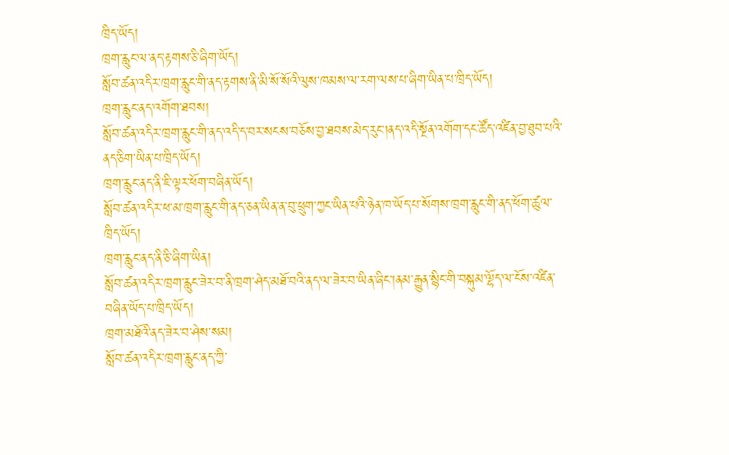ཁྲིད་ཡོད།
ཁྲག་རླུང་ལ་ནད་རྟགས་ཅི་ཞིག་ཡོད།
སློབ་ཚན་འདིར་ཁྲག་རླུང་གི་ནད་རྟགས་ནི་མི་སོ་སོའི་ལུས་ཁམས་ལ་རག་ལས་པ་ཞིག་ཡིན་པ་ཁྲིད་ཡོད།
ཁྲག་རླུང་ནད་འགོག་ཐབས།
སློབ་ཚན་འདིར་ཁྲག་རླུང་གི་ནད་འདི་ད་བར་སངས་བཅོས་བྱ་ཐབས་མེད་རུང་།ནད་འདི་སྔོན་འགོག་དང་ཚོད་འཛིན་བྱ་ཐུབ་པའི་ནད་ཅིག་ཡིན་པ་ཁྲིད་ཡོད།
ཁྲག་རླུང་ནད་ནི་ཇི་ལྟར་ཕོག་བཞིན་ཡོད།
སློབ་ཚན་འདིར་ཕ་མ་ཁྲག་རླུང་གི་ནད་ཅན་ཡིན་ན་བུ་ཕྲུག་ཀྱང་ཡིན་པའི་ཉེན་ཁ་ཡོད་པ་སོགས་ཁྲག་རླུང་གི་ནད་ཕོག་ཚུལ་ཁྲིད་ཡོད།
ཁྲག་རླུང་ནད་ནི་ཅི་ཞིག་ཡིན།
སློབ་ཚན་འདིར་ཁྲག་རླུང་ཟེར་བ་ནི་ཁྲག་ཤེད་མཐོ་བའི་ནད་ལ་ཟེར་བ་ཡིན་ཞིང་།ནམ་རྒྱུན་སྙིང་གི་བསྐུམ་ལྷོད་ལ་ངོས་འཛིན་བཞིན་ཡོད་པ་ཁྲིད་ཡོད།
ཁྲག་མཐོའི་ནད་ཟེར་བ་ཤེས་སམ།
སློབ་ཚན་འདིར་ཁྲག་རླུང་ནད་ཀྱི་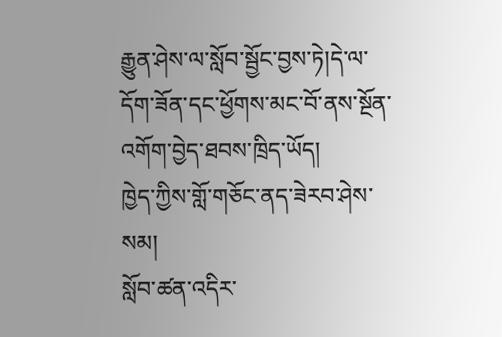རྒྱུན་ཤེས་ལ་སློབ་སྦྱོང་བྱས་ཏེ།དེ་ལ་དོག་ཟོན་དང་ཕྱོགས་མང་བོ་ནས་སྔོན་འགོག་བྱེད་ཐབས་ཁྲིད་ཡོད།
ཁྱེད་ཀྱིས་གློ་གཅོང་ནད་ཟེརབ་ཤེས་སམ།
སློབ་ཚན་འདིར་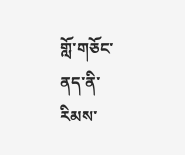གློ་གཅོང་ནད་ནི་རིམས་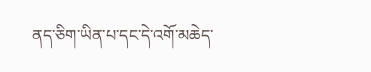ནད་ཅིག་ཡིན་པ་དང་དེ་འགོ་མཆེད་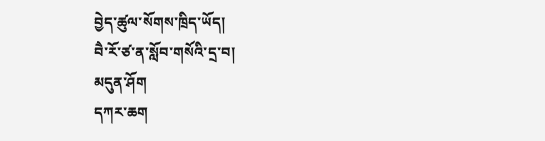བྱེད་ཚུལ་སོགས་ཁྲིད་ཡོད།
བཻ་རོ་ཙ་ན་སློབ་གསོའི་དྲ་བ།
མདུན་ཤོག
དཀར་ཆག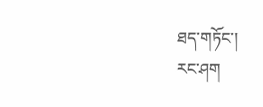ཐད་གཏོང་།
རང་ཤག